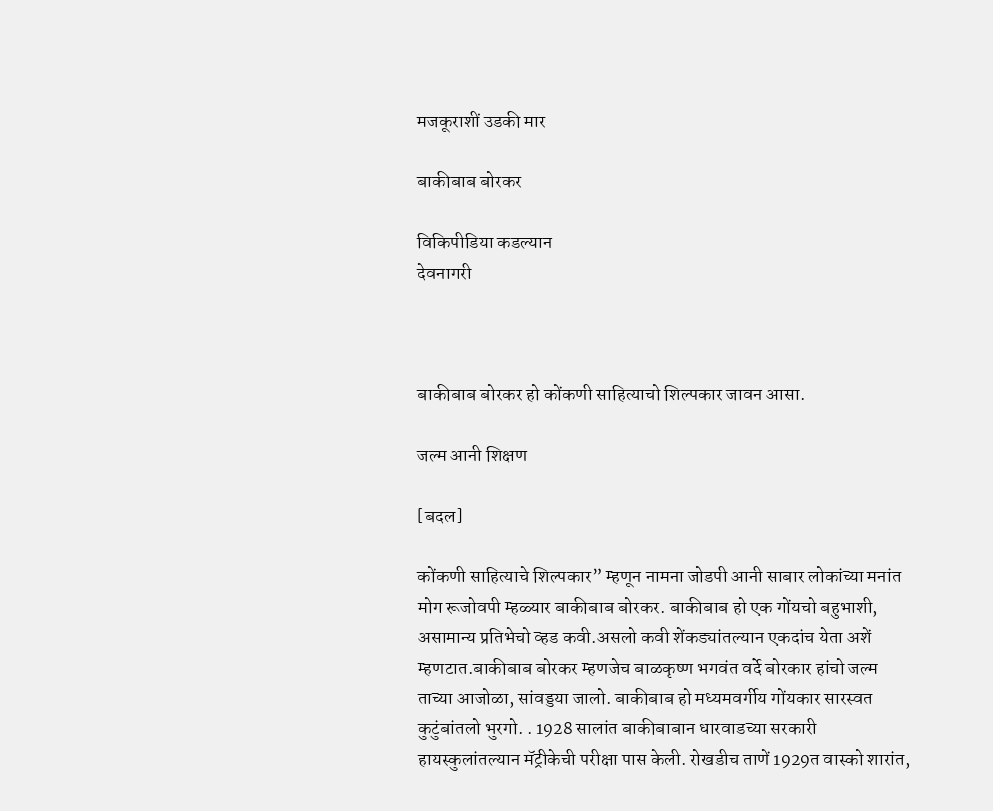मजकूराशीं उडकी मार

बाकीबाब बोरकर

विकिपीडिया कडल्यान
देवनागरी



बाकीबाब बोरकर हो कोंकणी साहित्याचो शिल्पकार जावन आसा.

जल्म आनी शिक्षण

[बदल]

कोंकणी साहित्याचे शिल्पकार” म्हणून नामना जोडपी आनी साबार लोकांच्या मनांत मोग रूजोवपी म्हळ्यार बाकीबाब बोरकर. बाकीबाब हो एक गोंयचो बहुभाशी, असामान्य प्रतिभेचो व्हड कवी.असलो कवी शेंकड्यांतल्यान एकदांच येता अशें म्हणटात.बाकीबाब बोरकर म्हणजेच बाळकृष्ण भगवंत वर्दे बोरकार हांचो जल्म ताच्या आजोळा, सांवड्डया जालो. बाकीबाब हो मध्यमवर्गीय गोंयकार सारस्वत कुटुंबांतलो भुरगो. . 1928 सालांत बाकीबाबान धारवाडच्या सरकारी हायस्कुलांतल्यान मॅट्रीकेची परीक्षा पास केली. रोखडीच ताणें 1929त वास्को शारांत,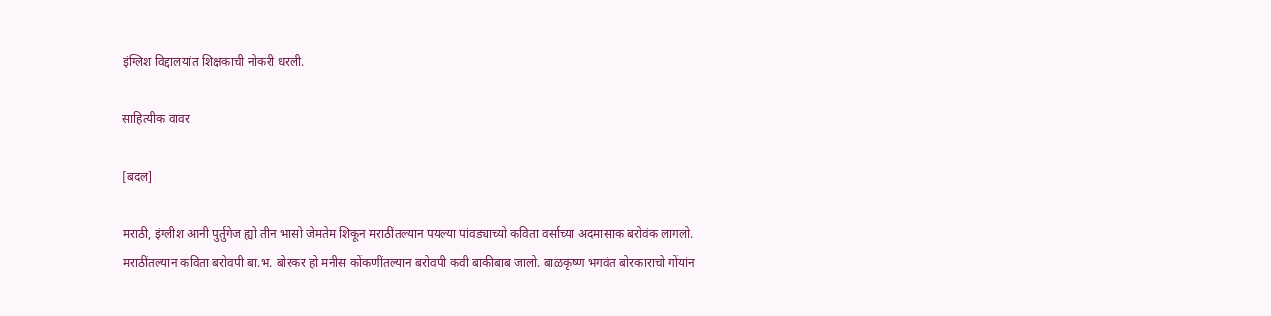इंग्लिश विद्दालयांत शिक्षकाची नोकरी धरली.

साहित्यीक वावर

[बदल]

मराठी, इंग्लीश आनी पुर्तुगेज ह्यो तीन भासो जेमतेम शिकून मराठींतल्यान पयल्या पांवड्याच्यो कविता वर्साच्या अदमासाक बरोवंक लागलो. मराठींतल्यान कविता बरोवपी बा.भ. बोरकर हो मनीस कोंकणींतल्यान बरोवपी कवी बाकीबाब जालो. बाळकृष्ण भगवंत बोरकाराचो गोंयांन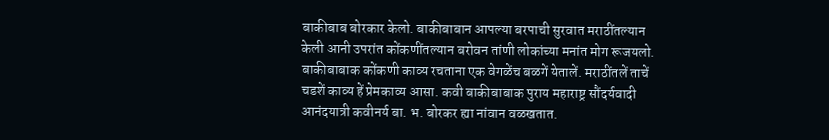बाकीबाब बोरकार केलो. बाकीबाबान आपल्या बरपाची सुरवात मराठींतल्यान केली आनी उपरांत कोंकणींतल्यान बरोवन तांणी लोकांच्या मनांत मोग रूजयलो. बाकीबाबाक कोंकणी काव्य रचताना एक वेगळेंच बळगें येतालें. मराठींतलें ताचें चडशें काव्य हें प्रेमकाव्य आसा. कवी बाकीबाबाक पुराय महाराष्ट्र सौंदर्यवादी आनंदयात्री कवीनर्य बा. भ. बोरकर ह्या नांवान वळखतात.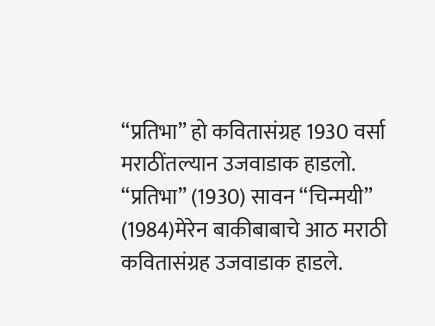“प्रतिभा” हो कवितासंग्रह 1930 वर्सा मराठींतल्यान उजवाडाक हाडलो. “प्रतिभा” (1930) सावन “चिन्मयी” (1984)मेरेन बाकीबाबाचे आठ मराठी कवितासंग्रह उजवाडाक हाडले.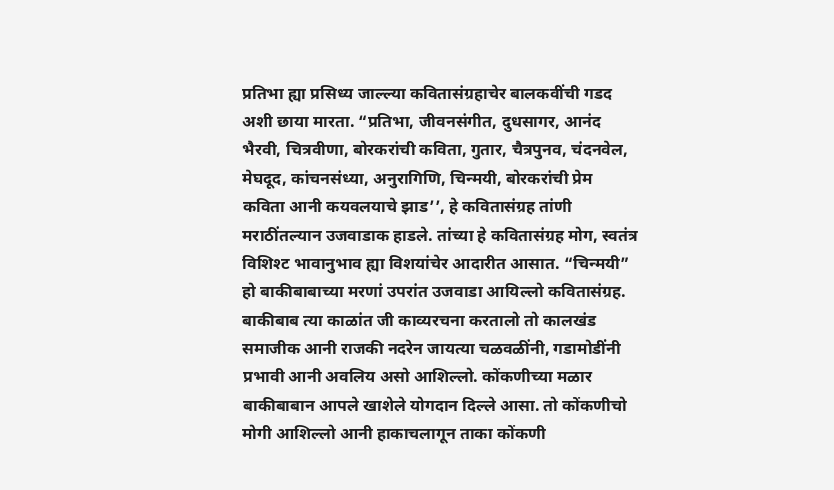प्रतिभा ह्या प्रसिध्य जाल्ल्या कवितासंग्रहाचेर बालकवींची गडद अशी छाया मारता. “प्रतिभा, जीवनसंगीत, दुधसागर, आनंद भैरवी, चित्रवीणा, बोरकरांची कविता, गुतार, चैत्रपुनव, चंदनवेल, मेघदूद, कांचनसंध्या, अनुरागिणि, चिन्मयी, बोरकरांची प्रेम कविता आनी कयवलयाचे झाड’’, हे कवितासंग्रह तांणी मराठींतल्यान उजवाडाक हाडले. तांच्या हे कवितासंग्रह मोग, स्वतंत्र विशिश्ट भावानुभाव ह्या विशयांचेर आदारीत आसात. “चिन्मयी” हो बाकीबाबाच्या मरणां उपरांत उजवाडा आयिल्लो कवितासंग्रह. बाकीबाब त्या काळांत जी काव्यरचना करतालो तो कालखंड समाजीक आनी राजकी नदरेन जायत्या चळवळींनी, गडामोडींनी प्रभावी आनी अवलिय असो आशिल्लो. कोंकणीच्या मळार बाकीबाबान आपले खाशेले योगदान दिल्ले आसा. तो कोंकणीचो मोगी आशिल्लो आनी हाकाचलागून ताका कोंकणी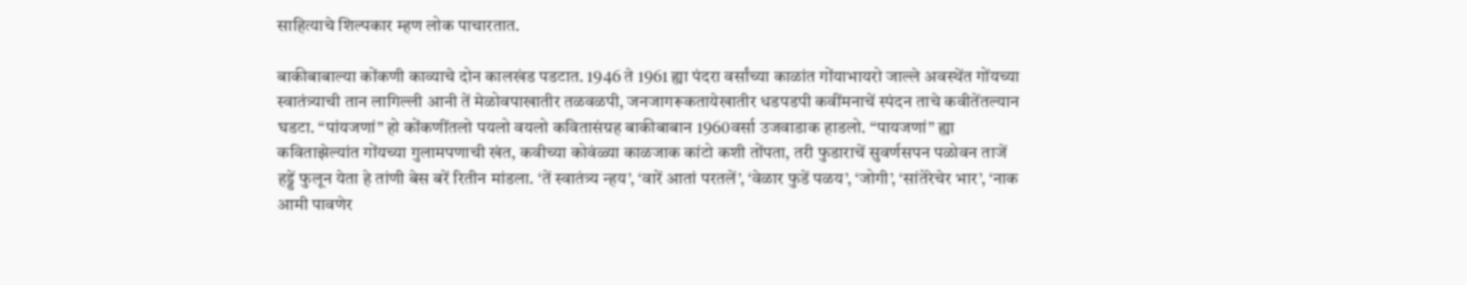साहित्याचे शिल्पकार म्हण लोक पाचारतात.

बाकीबाबाल्या कोंकणी काव्याचे दोन कालखंड पडटात. 1946 ते 1961 ह्या पंदरा वर्सांच्या काळांत गोंयाभायरो जाल्ले अवस्थेंत गोंयच्या स्वातंत्र्याची तान लागिल्ली आनी तें मेळोवपाखातीर तळवळपी, जनजागरूकतायेखातीर धडपडपी कवींमनाचें स्पंदन ताचे कवीतेंतल्यान घडटा. “पांयजणां” हो कोंकणींतलो पयलो वयलो कवितासंग्रह बाकीबाबान 1960वर्सा उजवाडाक हाडलो. “पायजणां” ह्या कविताझेल्यांत गोंयच्या गुलामपणाची खंत, कवीच्या कोवंळ्या काळजाक कांटो कशी तोंपता, तरी फुडाराचें सुवर्णसपन पळोवन ताजें हड्डें फुलून येता हे तांणी बेस बरें रितीन मांडला. ‘तें स्वातंत्र्य न्हय’, ‘वारें आतां परतलें’, ‘वेळार फुडें पळय’, ‘जोगी’, ‘सांतेरेचेर भार’, ‘नाक आमी पावणेर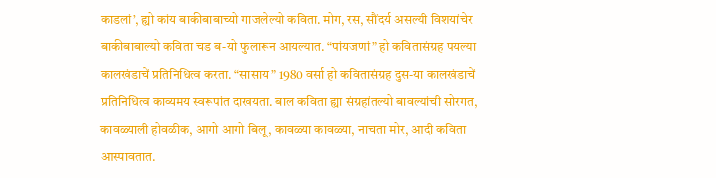काडलां’, ह्यो कांय बाकीबाबाच्यो गाजलेल्यो कविता. मोग, रस, सौंदर्य असल्यी विशयांचेर बाकीबाबाल्यो कविता चड ब-यो फुलारून आयल्यात. “पांयजणां” हो कवितासंग्रह पयल्या कालखंडाचें प्रतिनिधित्व करता. “सासाय” 1980 वर्सा हो कवितासंग्रह दुस-या कालखंडाचें प्रतिनिधित्व काव्यमय स्वरूपांत दाखयता. बाल कविता ह्या संग्रहांतल्यो बावल्यांची सोरगत, कावळ्याली होवळीक, आगो आगो बिलू, कावळ्या कावळ्या, नाचता मोर, आदी कविता आस्पावतात.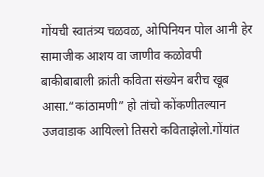गोंयची स्वातंत्र्य चळवळ, ओपिनियन पोल आनी हेर सामाजीक आशय वा जाणीव कळोवपी बाकीबाबाली क्रांती कविता संख्येन बरीच खूब आसा.“कांठामणी” हो तांचो कोंकणीतल्यान उजवाडाक आयिल्लो तिसरो कविताझेलो.गोंयांत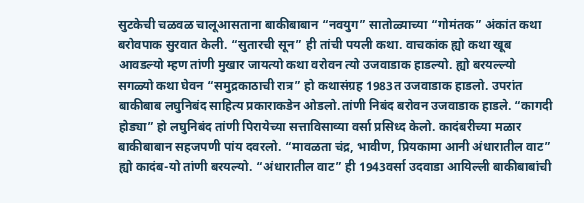सुटकेची चळवळ चालूआसताना बाकीबाबान “नवयुग” सातोळ्याच्या “गोमंतक” अंकांत कथा बरोवपाक सुरवात केली. “सुतारची सून” ही तांची पयली कथा. वाचकांक ह्यो कथा खूब आवडल्यो म्हण तांणी मुखार जायत्यो कथा वरोवन त्यो उजवाडाक हाडल्यो. ह्यो बरयल्ल्यो सगळ्यो कथा घेवन “समुद्रकाठाची रात्र” हो कथासंग्रह 1983त उजवाडाक हाडलो. उपरांत बाकीबाब लघुनिबंद साहित्य प्रकाराकडेन ओडलो.तांणी निबंद बरोवन उजवाडाक हाडले. “कागदी होड्या” हो लघुनिबंद तांणी पिरायेच्या सत्ताविसाव्या वर्सा प्रसिध्द केलो. कादंबरीच्या मळार बाकीबाबान सहजपणी पांय दवरलो. “मावळता चंद्र, भावीण, प्रियकामा आनी अंधारातील वाट” ह्यो कादंब-यो तांणी बरयल्यो. “अंधारातील वाट” ही 1943वर्सा उदवाडा आयिल्ली बाकीबाबांची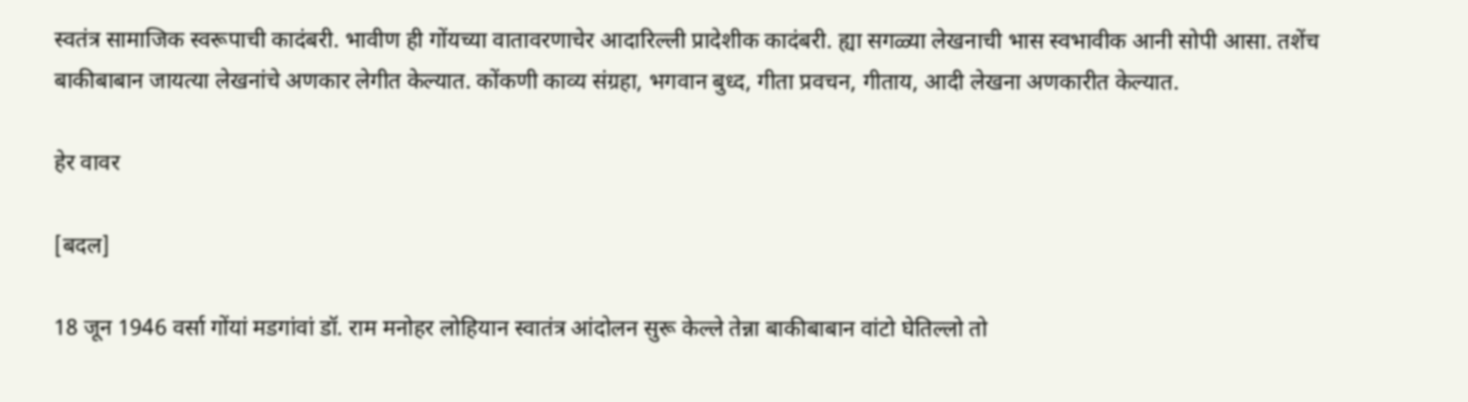स्वतंत्र सामाजिक स्वरूपाची कादंबरी. भावीण ही गोंयच्या वातावरणाचेर आदारिल्ली प्रादेशीक कादंबरी. ह्या सगळ्या लेखनाची भास स्वभावीक आनी सोपी आसा. तशेंच बाकीबाबान जायत्या लेखनांचे अणकार लेगीत केल्यात. कोंकणी काव्य संग्रहा, भगवान बुध्द, गीता प्रवचन, गीताय, आदी लेखना अणकारीत केल्यात.

हेर वावर

[बदल]

18 जून 1946 वर्सा गोंयां मडगांवां डॉ. राम मनोहर लोहियान स्वातंत्र आंदोलन सुरू केल्ले तेन्ना बाकीबाबान वांटो घेतिल्लो तो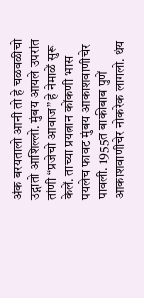अंक बरयतालो आनी तो हे चळवळीचो उद्गातो आशिल्लो. मुंबय आयले उपरांत तांणी “प्रजेचो आवाज” हे नेमाळें सुरू केलें. ताच्या प्रयत्नान कोंकणी भास पयलेच फावट मुंबय आकाशवाणीचेर पावली. 1955त बाकीबाब पुणें आकाशवाणीचेर नोकरेक लागलो. थंय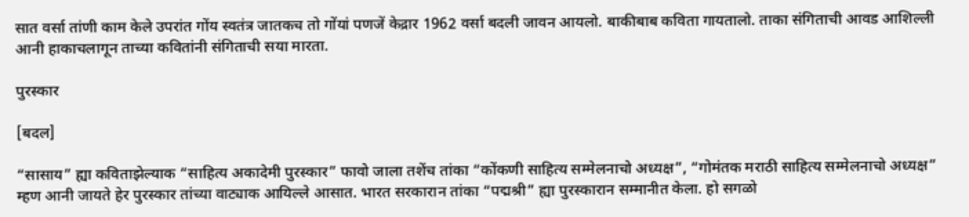सात वर्सा तांणी काम केले उपरांत गोंय स्वतंत्र जातकच तो गोंयां पणजें केद्रार 1962 वर्सा बदली जावन आयलो. बाकीबाब कविता गायतालो. ताका संगिताची आवड आशिल्ली आनी हाकाचलागून ताच्या कवितांनी संगिताची सया मारता.

पुरस्कार

[बदल]

“सासाय” ह्या कविताझेल्याक “साहित्य अकादेमी पुरस्कार” फावो जाला तशेंच तांका “कोंकणी साहित्य सम्मेलनाचो अध्यक्ष”, “गोमंतक मराठी साहित्य सम्मेलनाचो अध्यक्ष” म्हण आनी जायते हेर पुरस्कार तांच्या वाट्याक आयिल्ले आसात. भारत सरकारान तांका “पद्मश्री” ह्या पुरस्कारान सम्मानीत केला. हो सगळो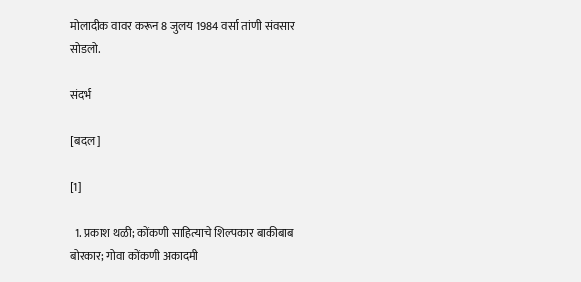मोलादीक वावर करून 8 जुलय 1984 वर्सा तांणी संवसार सोडलो.

संदर्भ

[बदल]

[1]

  1. प्रकाश थळी; कोंकणी साहित्याचे शिल्पकार बाकीबाब बोरकार; गोवा कोंकणी अकादमी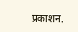प्रकाशन.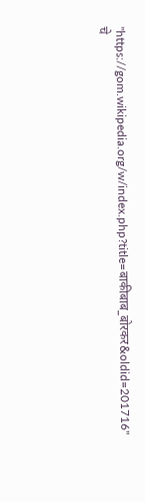"https://gom.wikipedia.org/w/index.php?title=बाकीबाब_बोरकर&oldid=201716" चे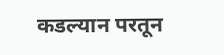कडल्यान परतून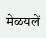मेळयलें